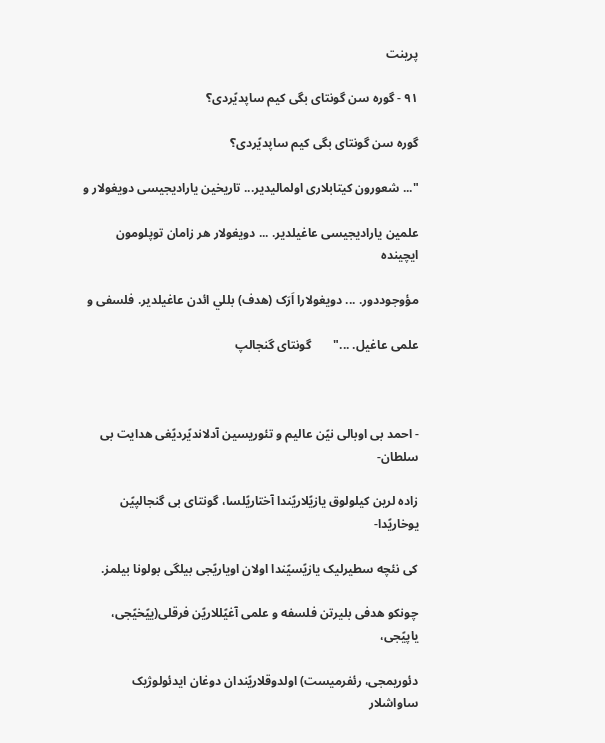پرینت

۹۱ - گوره سن گونتای بگی کيم ساپديًردی؟

گوره سن گونتای بگی کيم ساپديًردی؟

"... شعورون کيتابلاری اولماليدير... تاريخين ياراديجيسی دويغولار و

علمين ياراديجيسی عاغيلدير. ... دويغولار هر زامان توپلومون ايچينده

مؤوجوددور. ... دويغولارا اَرَک (هدف) بللي ائدن عاغيلدير. فلسفی و

علمی عاغيل. ..."       گونتای گنجالپ



- احمد بی اوبالی نيًن عاليم و تئوريسين آدلانديًرديًغی هدايت بی سلطان-

زاده لرين کيلولوق يازيًلاريًندا آختاريًلسا، گونتای بی گنجالپيًن يوخاريًدا-

کی نئچه سطيرليک يازيًسيًندا اولان اوياريًجی بيلگی بولونا بيلمز.

چونکو هدفی بليرتن فلسفه و علمی آغيًللاريًن فرقلی(ييًخيًجی، ياپيًجی،

دئوريمجی، رئفرميست) اولدوقلاريًندان دوغان ايدئولوژيک ساواشلار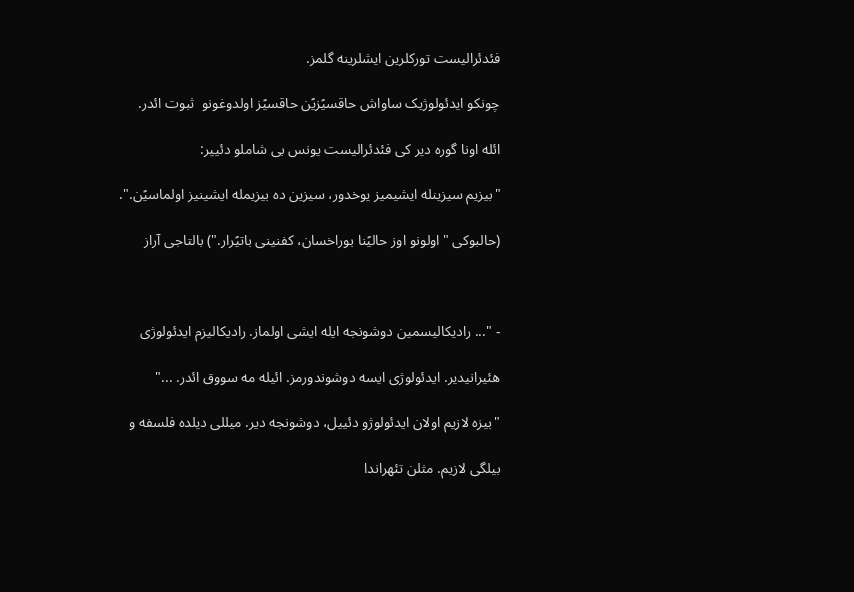فئدئراليست تورکلرين ايشلرينه گلمز.

چونکو ايدئولوژيک ساواش حاقسيًزيًن حاقسيًز اولدوغونو  ثبوت ائدر.

ائله اونا گوره دير کی فئدئراليست يونس بی شاملو دئيير:

"بيزيم سيزينله ايشيميز يوخدور، سيزين ده بيزيمله ايشينيز اولماسيًن.".

(حالبوکی "اولونو اوز حاليًنا بوراخسان، کفنينی باتيًرار.") بالتاجی آراز



- "... راديکاليسمين دوشونجه ايله ايشی اولماز. راديکاليزم ايدئولوژی

هئيرانيدير. ايدئولوژی ايسه دوشوندورمز. ائيله مه سووق ائدر. ..."

"بيزه لازيم اولان ايدئولوژو دئييل، دوشونجه دير. ميللی ديلده فلسفه و

بيلگی لازيم. مثلن تئهراندا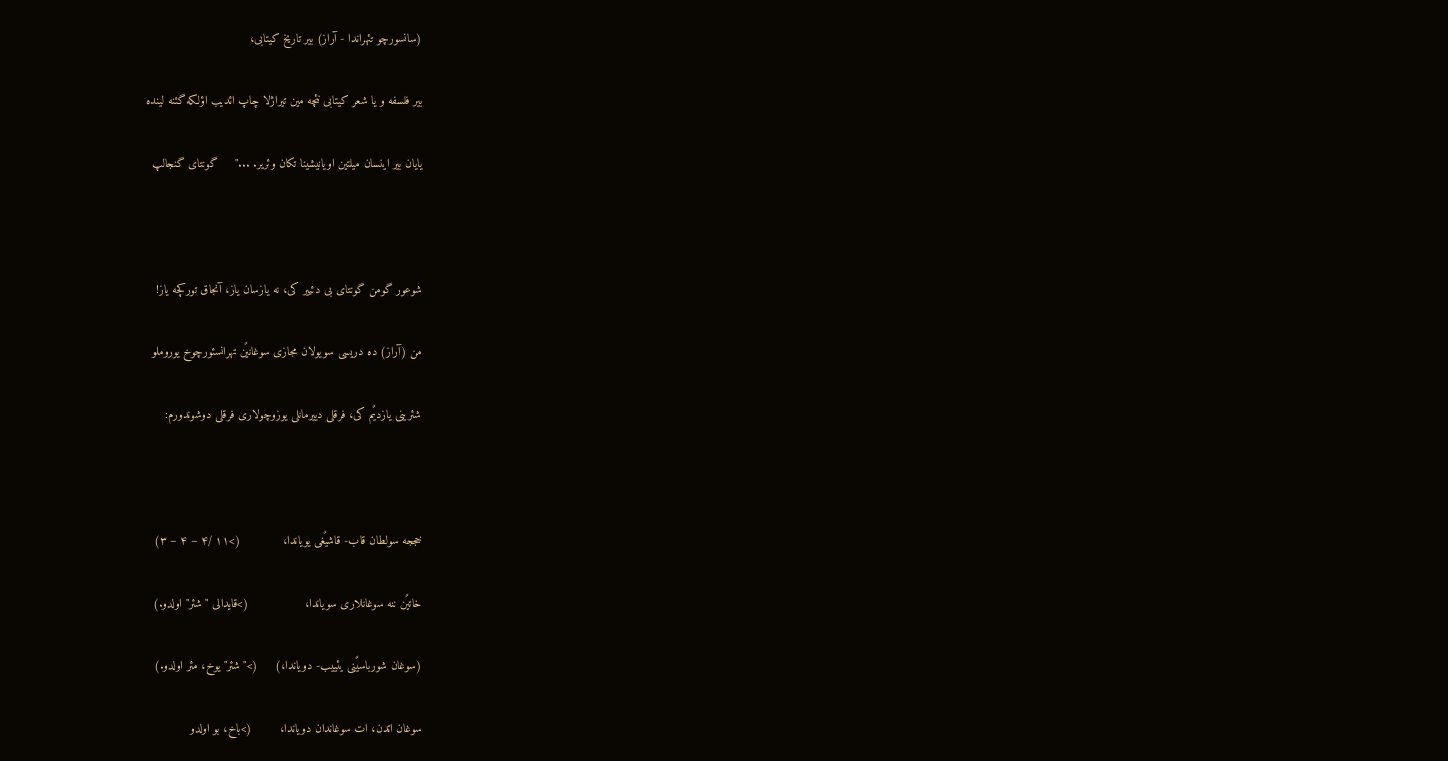(سانسورچو تئهراندا - آراز) بير تاريخ کيتابی،

بير فلسفه و يا شعر کيتابی نئچه مين تيراژلا چاپ ائديب اؤلکه گئنه لينده

يايان بير اينسان ميلتين اويانيشينا تکان وئرير. ..."     گونتای گنجالپ



شوعور گومن گونتای بی دئيير کی، نه يازسان ياز، آنجاق تورکچه ياز!

من (آراز) ده دريسی سويولان مجازی سوغانيًن تهرانسئورچوخ يوروملو

شئرينی يازديًم کی، فرقلی دييرمانلی يوزوچولاری فرقلی دوشوندورم:



خججه سولطان قاب- قاشيًغی يوياندا،            (>۱۱ /۴ – ۴ – ۳)

خاتيًن ننه سوغانلاری سوياندا،                (>قايدالی "شئر" اولدو.)

(سوغان شورباسيًنی يئييب- دوياندا،)     (>"شئر" يوخ، مئر اولدو.)

سوغان اتدن، ات سوغاندان دوياندا،        (>باخ، بو اولدو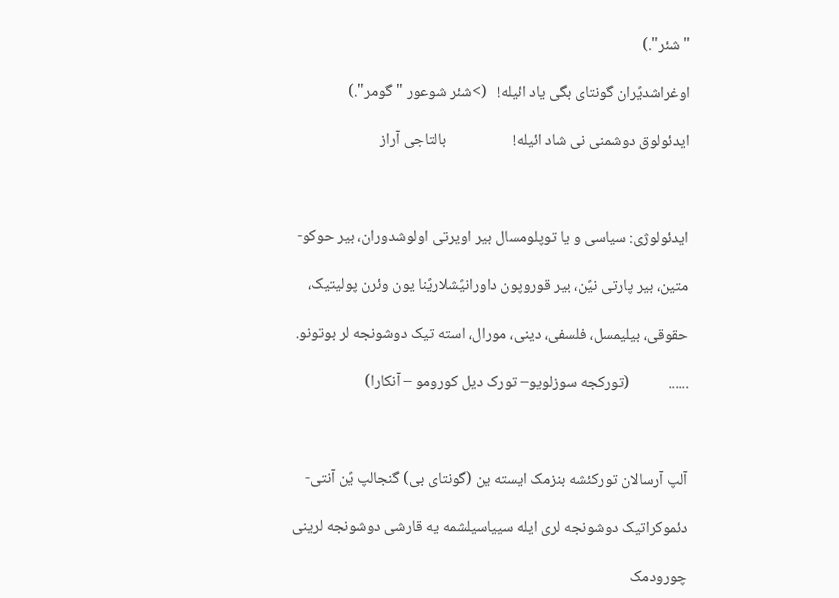"شئر".)

اوغراشديًران گونتای بگی ياد ائيله!   (>شئر شوعور "گومر".)

ايدئولوق دوشمنی نی شاد ائيله!                   بالتاجی آراز



ايدئولوژی: سياسی و يا توپلومسال بير اويرتی اولوشدوران، بير حوکو-

متين، بير پارتی نيًن، بير قوروپون داورانيًشلاريًنا يون وئرن پوليتيک،

حقوقی، بيليمسل، فلسفی، دينی، مورال، استه تيک دوشونجه لر بوتونو.

......           (تورکجه سوزلويو– تورک ديل کورومو – آنکارا)



آلپ آرسالان تورکئشه بنزمک ايسته ين (گونتای بی) گنجالپ يًن آنتی-

دئموکراتيک دوشونجه لری ايله سيياسيلشمه يه قارشی دوشونجه لرينی

چورودمک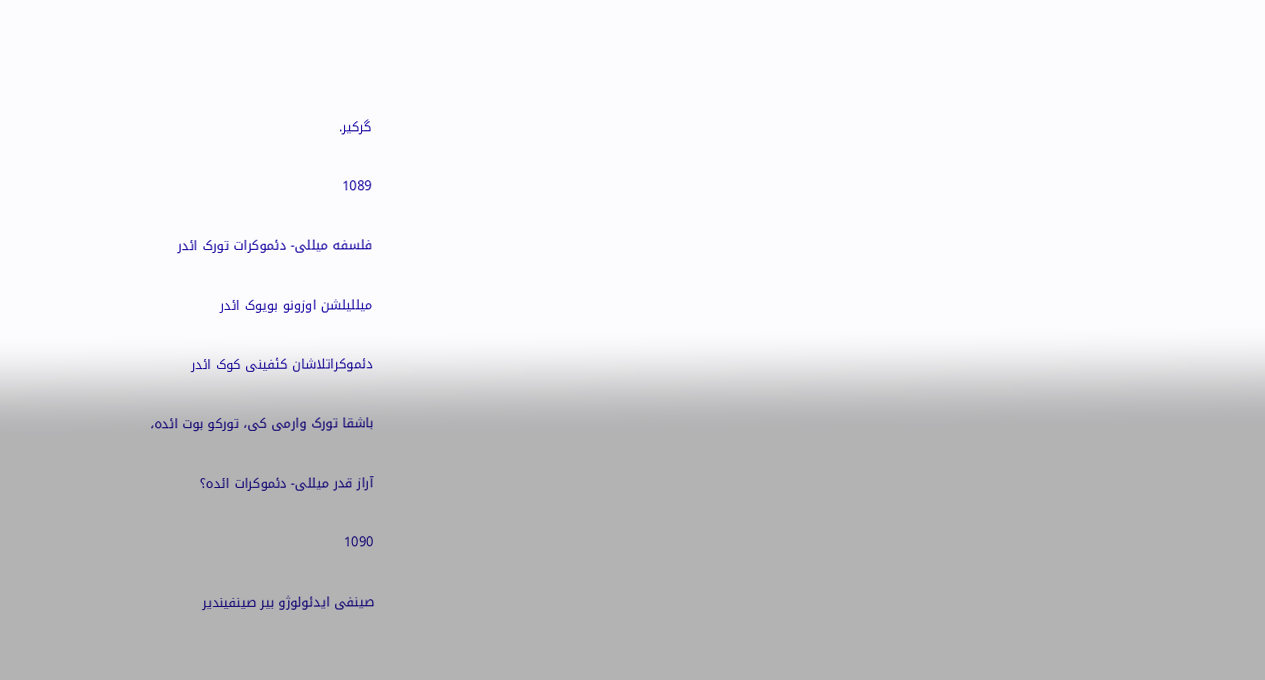گرکير.

1089

فلسفه ميللی- دئموکرات تورک ائدر

ميلليلشن اوزونو بويوک ائدر

دئموکراتلاشان کئفینی کوک ائدر

باشقا تورک وارمی کی، تورکو بوت ائده،

آراز قدر ميللی- دئموکرات ائده؟

1090

صينفی ايدئولوژو بير صينفيندير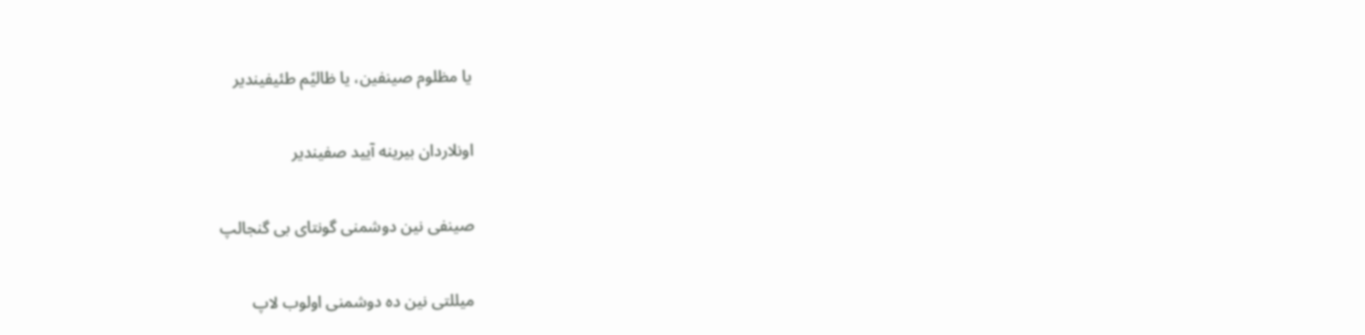يا مظلوم صينفين، يا ظاليًم طئيفيندير

اونلاردان بيرينه آييد صفيندير

صينفی نين دوشمنی گونتای بی گنجالپ

ميللتی نين ده دوشمنی اولوب لاپ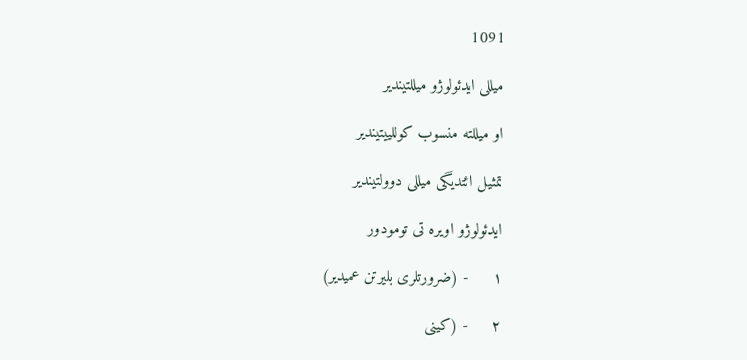1091

ميللی ايدئولوژو ميللتيندير

او ميللته منسوب کوللييتيندير

تمثيل ائتديگی ميللی دوولتيندير

ايدئولوژو اويره تی تومودور

۱     - (ضرورتلری بليرتن عميدير)

۲     - (کينی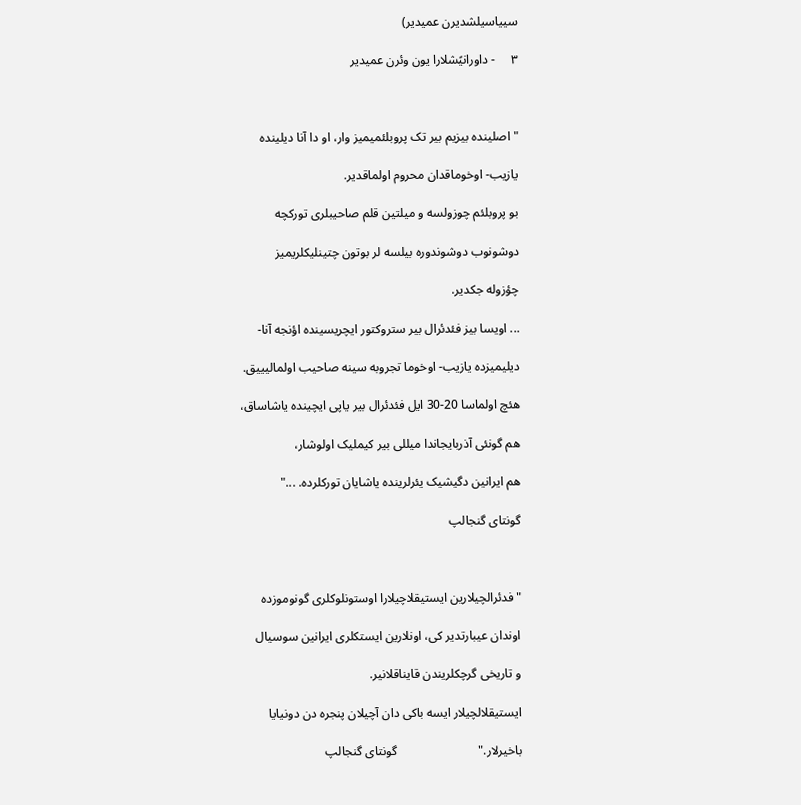سيياسيلشديرن عميدير)

۳     - داورانيًشلارا يون وئرن عميدير



"اصلینده بيزيم بير تک پروبلئميميز وار، او دا آنا ديلينده

يازيب- اوخوماقدان محروم اولماقدير.

بو پروبلئم چوزولسه و ميلتين قلم صاحيبلری تورکچه

دوشونوب دوشوندوره بيلسه لر بوتون چتينليکلريميز

چؤزوله جکدير.

... اويسا بيز فئدئرال بير ستروکتور ايچريسينده اؤنجه آنا-

ديليميزده يازيب- اوخوما تجروبه سينه صاحيب اولماليييق.

هئچ اولماسا 20-30 ايل فئدئرال بير ياپی ايچينده ياشاساق،

هم گونئی آذربايجاندا ميللی بير کيمليک اولوشار،

هم ايرانين دگيشيک يئرلرينده ياشايان تورکلرده. ..."

گونتای گنجالپ



"فدئرالچيلارين ايستيقلاچيلارا اوستونلوکلری گونوموزده

اوندان عيبارتدير کی، اونلارين ايستکلری ايرانين سوسيال

و تاريخی گرچکلريندن قايناقلانير.

ايستيقلالچيلار ايسه باکی دان آچيلان پنجره دن دونيايا

باخيرلار."                          گونتای گنجالپ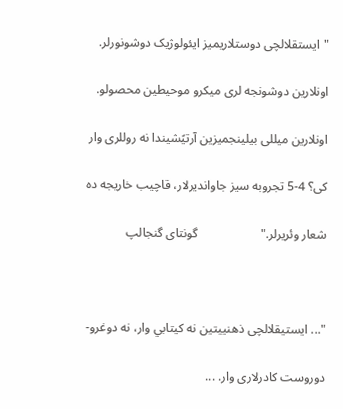"ايستقلالچی دوستلاريميز ايئولوژيک دوشونورلر.

اونلارين دوشونجه لری ميکرو موحيطين محصولو.

اونلارين ميللی بيلينجميزين آرتيًشيندا نه روللری وار

کی؟ 4-5 تجروبه سيز جاوانديرلار، قاچيب خاريجه ده

شعار وئريرلر."                    گونتای گنجالپ



"... ايستيقلالچی ذهنييتين نه کيتابي وار، نه دوغرو-

دوروست کادرلاری وار. ...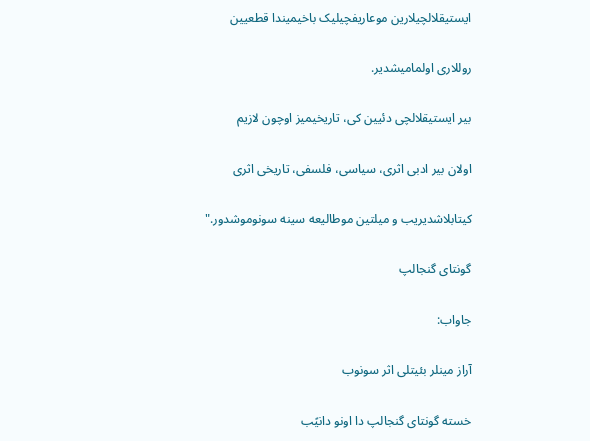ايستيقلالچيلارين موعاريفچيليک باخيميندا قطعيين

روللاری اولماميشدير.

بير ايستيقلالچی دئيين کی، تاريخيميز اوچون لازيم

اولان بير ادبی اثری، سياسی، فلسفی، تاريخی اثری

کيتابلاشديريب و ميلتين موطاليعه سينه سونوموشدور."

گونتای گنجالپ

جاواب:

آراز مينلر بئيتلی اثر سونوب

خسته گونتای گنجالپ دا اونو دانيًب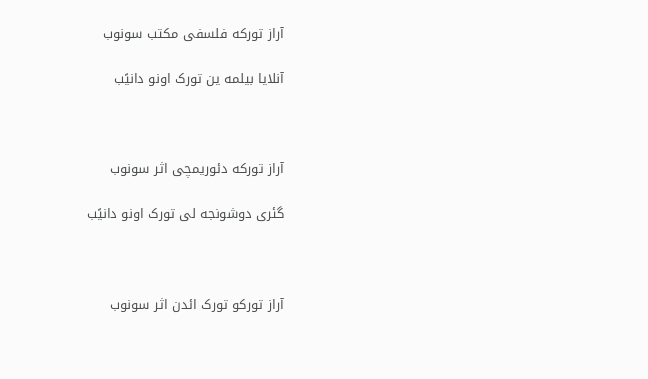آراز تورکه فلسفی مکتب سونوب

آنلايا بيلمه ين تورک اونو دانيًب



آراز تورکه دئوريمچی اثر سونوب

گئری دوشونجه لی تورک اونو دانيًب



آراز تورکو تورک ائدن اثر سونوب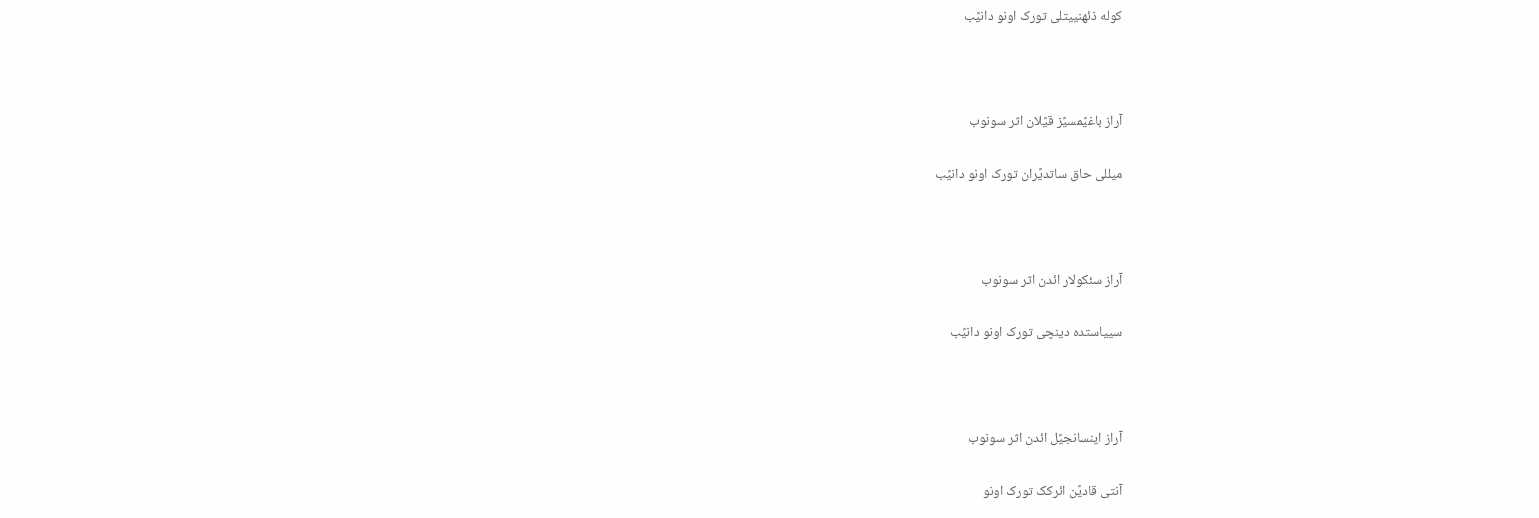کوله ذئهنييتلی تورک اونو دانيًب



آراز باغيًمسيًز قيًلان اثر سونوب

ميللی حاق ساتديًران تورک اونو دانيًب



آراز سئکولار ائدن اثر سونوب

سيياستده دينچی تورک اونو دانيًب



آراز اينسانجيًل ائدن اثر سونوب

آنتی قاديًن ائرکک تورک اونو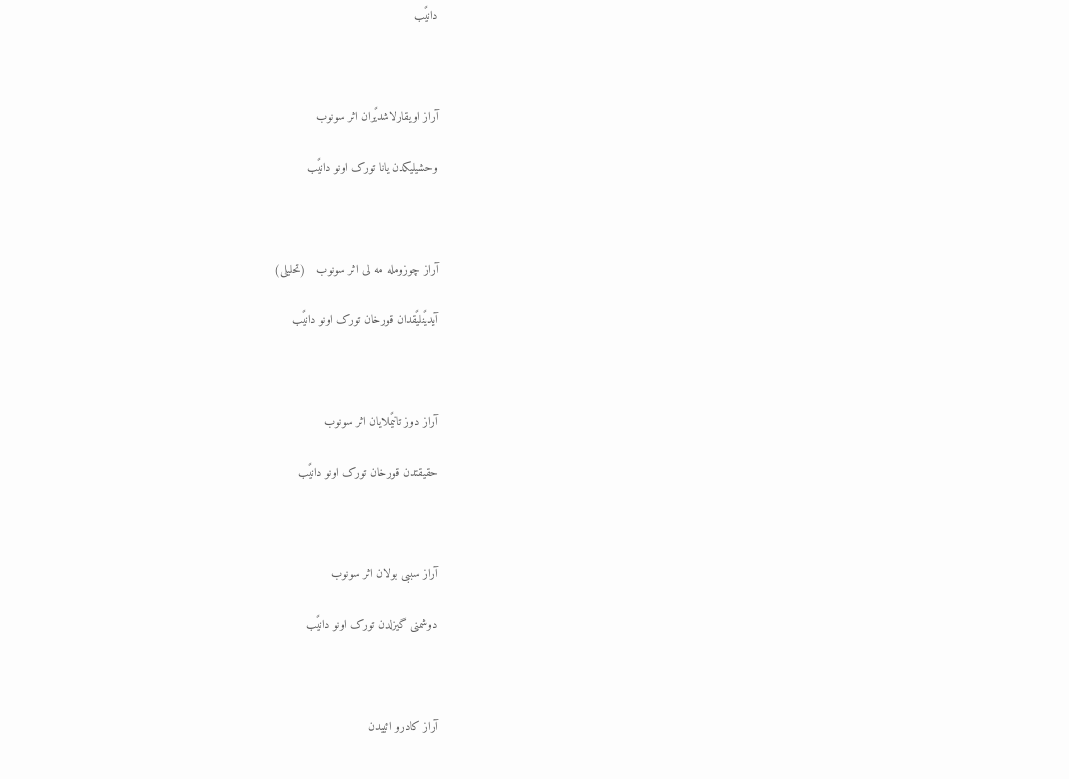دانيًب



آراز اويقارلاشديًران اثر سونوب

وحشيليکدن يانا تورک اونو دانيًب



آراز چوزومله مه لی اثر سونوب   (تحليلی)

آيديًنليًقدان قورخان تورک اونو دانيًب



آراز دوز تانيًملايان اثر سونوب

حقيقتدن قورخان تورک اونو دانيًب



آراز سببی بولان اثر سونوب

دوشمنی گيزلدن تورک اونو دانيًب



آراز کادرو ائييدن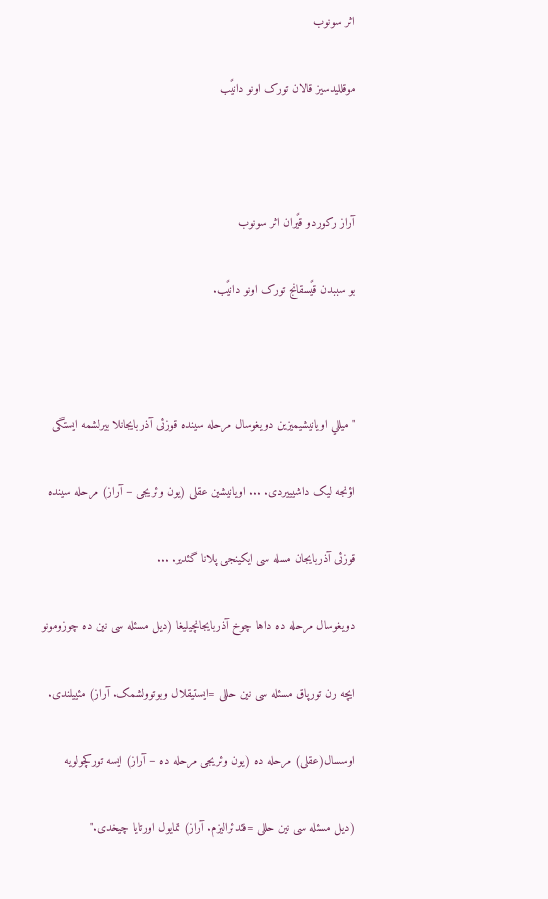اثر سونوب

موقلليدسيز قالان تورک اونو دانيًب



آراز رکوردو قيًران اثر سونوب

بو سببدن قيًسقانج تورک اونو دانيًب.



"ميللي اويانيشيميزين دويغوسال مرحله سينده قوزئی آذربايجانلا بيرلشمه ايستگی

اؤنجه ليک داشيييردی. ... اويانيشين عقلی (يون وئريجی – آراز) مرحله سينده

قوزئی آذربايجان مسله سی ايکينجی پلانا گئدير. ...

دويغوسال مرحله ده داها چوخ آذربايجانچيليغا (ديل مسئله سی نين ده چوزومونو

ايچه رن تورپاق مسئله سی نين حللی =ايستيقلال وبوتوولشمک. آراز) مئييلندی.

اوسسال(عقلی) مرحله ده (يون وئريجی مرحله ده – آراز) ايسه تورکچولویه

(ديل مسئله سی نين حللی =فئدئراليزم. آراز) تمايول اورتايا چيخدی."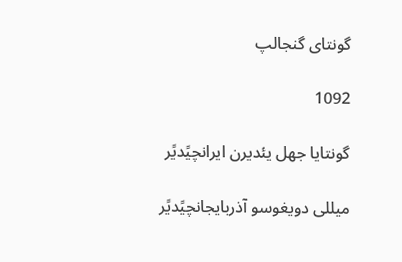گونتای گنجالپ

1092

گونتايا جهل يئديرن ايرانچيًديًر

ميللی دويغوسو آذربايجانچيًديًر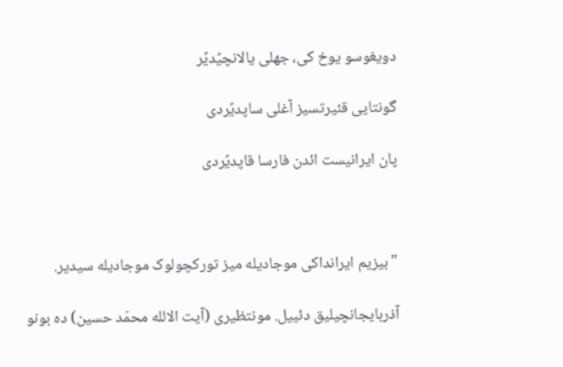دويغوسو يوخ کی، جهلی يالانچيًديًر

گونتايی قئيرتسيز آغلی ساپديًردی

پان ايرانيست ائدن فارسا قاپديًردی



"بيزيم ايرانداکی موجاديله ميز تورکچولوک موجاديله سيدير.

آذربايجانچيليق دئييل. مونتظيری (آيت الالله محمّد حسين) ده بونو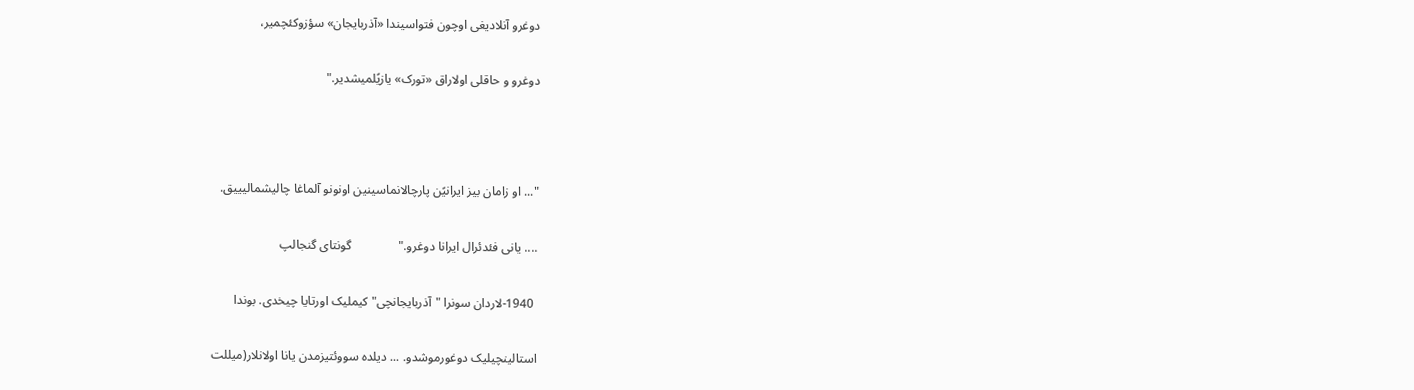دوغرو آنلاديغی اوچون فتواسيندا «آذربايجان» سؤزوکئچمير،

دوغرو و حاقلی اولاراق «تورک» يازيًلميشدير."



"... او زامان بيز ايرانيًن پارچالانماسينين اونونو آلماغا چاليشماليييق.

.... يانی فئدئرال ايرانا دوغرو."               گونتای گنجالپ

 1940-لاردان سونرا "آذربايجانچی" کيمليک اورتايا چيخدی. بوندا

استالينچيليک دوغورموشدو. ... ديلده سووئتيزمدن يانا اولانلار(ميللت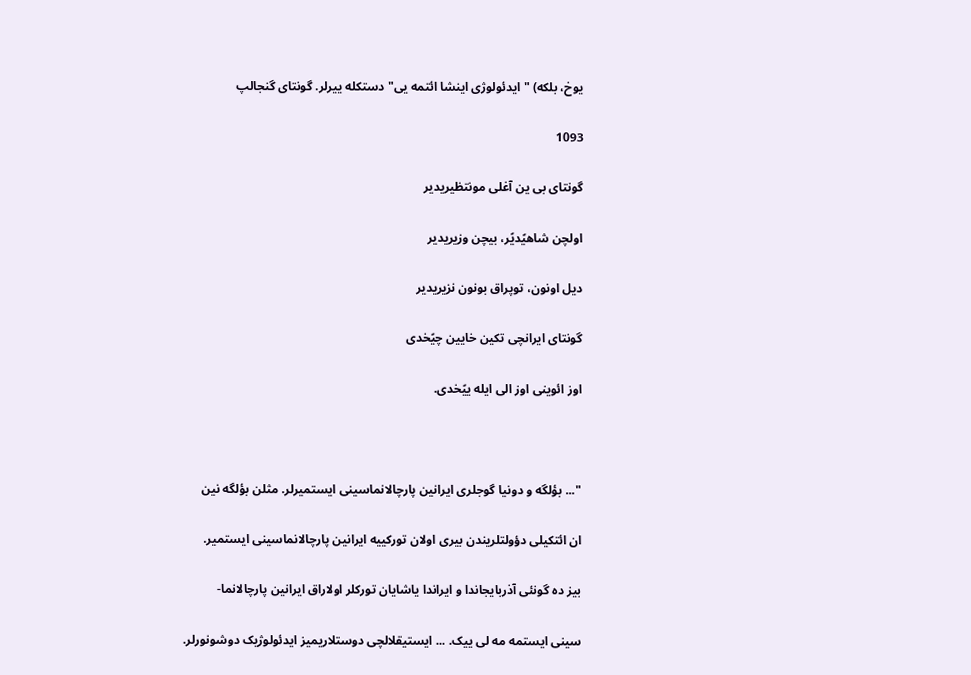يوخ، بلکه) "ايدئولوژی اينشا ائتمه يی" دستکله ييرلر. گونتای گنجالپ

1093

گونتای بی ين آغلی مونتظيریدير

اولچن شاهيًديًر، بيچن وزيریدير

ديل اونون، توپراق بونون نزيریدير

گونتای ايرانچی تکين خايين چيًخدی

اوز ائوينی اوز الی ايله ييًخدی.



"... بؤلگه و دونيا گوجلری ايرانين پارچالانماسينی ايستميرلر. مثلن بؤلگه نين

ان ائتکيلی دؤولتلريندن بيری اولان تورکييه ايرانين پارچالانماسينی ايستمير.

بيز ده گونئی آذربايجاندا و ايراندا ياشايان تورکلر اولاراق ايرانين پارچالانما-

سينی ايستمه مه لی یيک. ... ايستيقلالچی دوستلاريميز ايدئولوژيک دوشونورلر.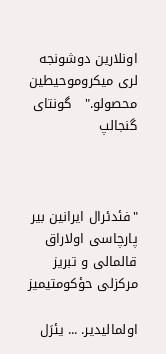اونلارين دوشونجه لری ميکروموحيطين محصولو."   گونتای گنجالپ



"فئدئرال ايرانین بير پارچاسی اولاراق قالمالی و تبريز مرکزلی حؤکومتيميز

اولماليدير. ... يئرَل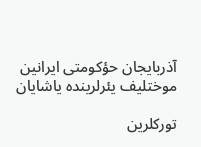آذربايجان حؤکومتی ايرانين موختليف يئرلرينده ياشايان

تورکلرين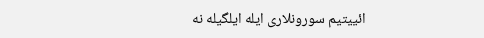ائييتيم سورونلاری ايله ايلگيله نه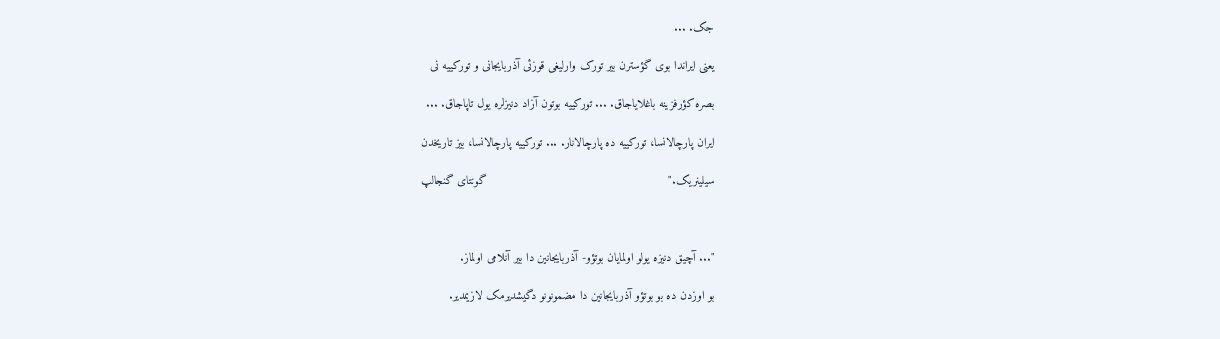جک. ...

يعنی ايراندا بوی گؤسترن بير تورک وارليغی قوزئی آذربايجانی و تورکييه نی

بصره کؤرفزينه باغلاياجاق. ... تورکييه بوتون آزاد دنيزلره يول تاپاجاق. ...

ايران پارچالانسا، تورکييه ده پارچالانار. ... تورکييه پارچالانسا، بيز تاريخدن

سيلينريک."                                                    گونتای گنجالپ



"... آچيق دنيزه يولو اولمايان بوتؤو- آذربايجانين دا بير آنلامی اولماز.

بو اوزدن ده بو بوتؤو آذربايجانين دا مضمونونو دگيشديرمک لازيمدير.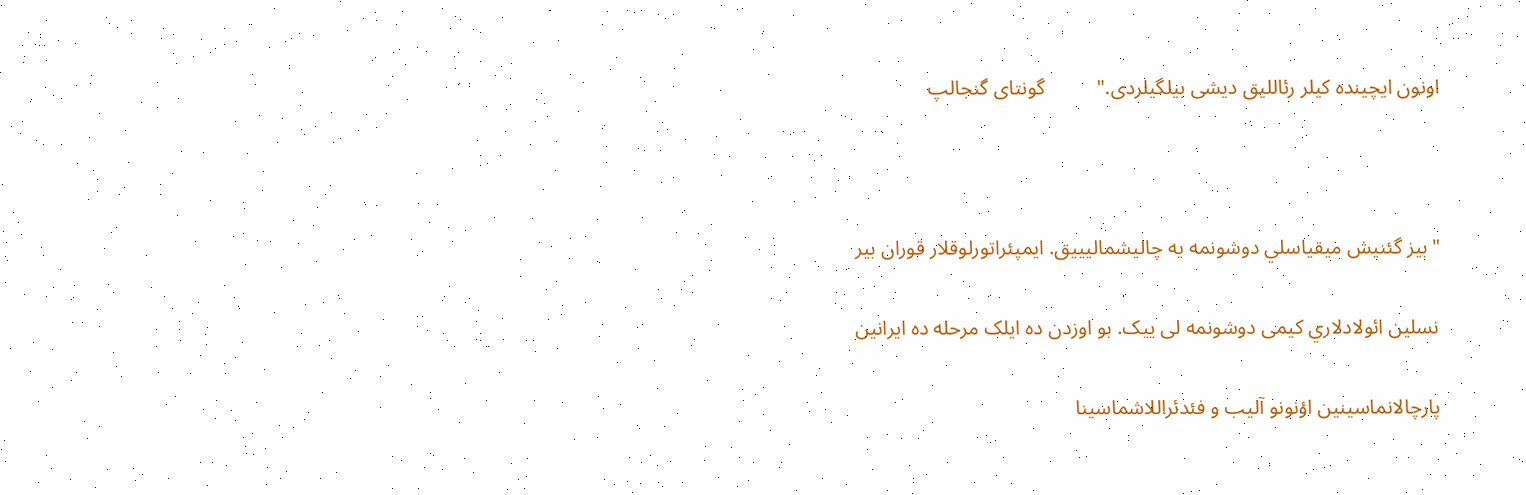اونون ايچينده کيلر رئالليق ديشی بيلگيلردی."          گونتای گنجالپ



"بيز گئنيش ميقياسلي دوشونمه يه چاليشماليييق. ايمپئراتورلوقلار قوران بير

نسلين ائولادلاري کيمی دوشونمه لی یيک. بو اوزدن ده ايلک مرحله ده ايرانين

پارچالانماسينين اؤنونو آليب و فئدئراللاشماسينا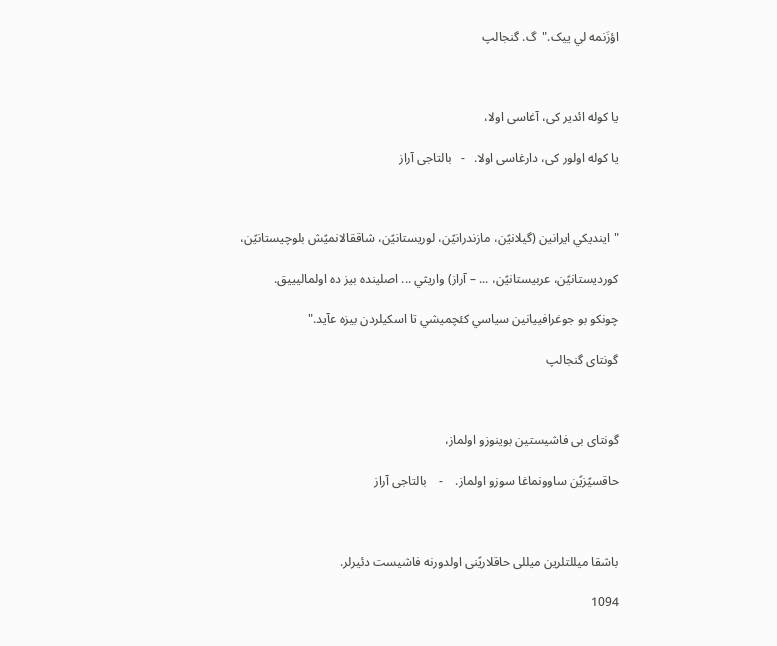اؤزَنمه لي یيک."  گ. گنجالپ



يا کوله ائدير کی، آغاسی اولا،

يا کوله اولور کی، دارغاسی اولا.   -   بالتاجی آراز



"اينديکي ايرانين (گيلانيًن، مازندرانيًن، لوريستانيًن، شاققالانميًش بلوچيستانيًن،

کورديستانيًن، عربيستانيًن، ... – آراز) واريثي ... اصلینده بيز ده اولماليييق.

چونکو بو جوغرافييانين سياسي کئچميشي تا اسکيلردن بيزه عآيد."

گونتای گنجالپ



گونتای بی فاشيستين بوينوزو اولماز،

حاقسيًزيًن ساوونماغا سوزو اولماز.    -    بالتاجی آراز



باشقا ميللتلرين ميللی حاقلاريًنی اولدورنه فاشيست دئيرلر.

1094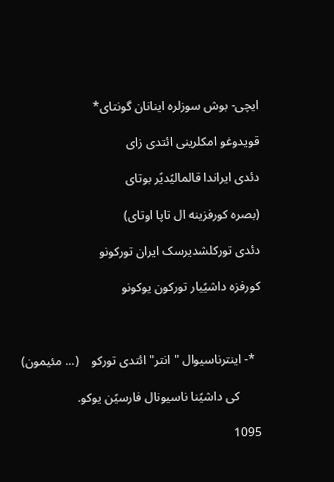ايچی- بوش سوزلره اينانان گونتای*

قويدوغو امکلرينی ائتدی زای

دئدی ايراندا قالماليًديًر بوتای

(بصره کورفزينه ال تاپا اوتای)

دئدی تورکلشديرسک ايران تورکونو

کورفزه داشيًيار تورکون يوکونو



  *- اينترناسيوال "انتر" ائتدی تورکو    (... مئيمون)

       کی داشيًنا ناسيونال فارسيًن يوکو.

1095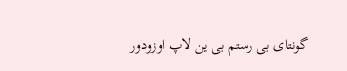گونتای بی رستم بی ين لاپ اوزودور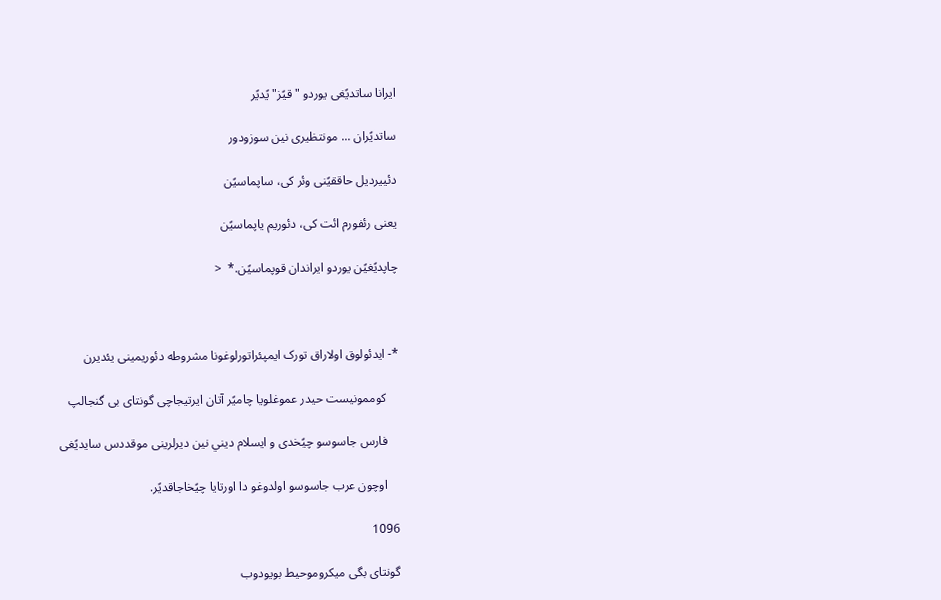ايرانا ساتديًغی يوردو "قيًز"یًديًر

ساتديًران ... مونتظيری نين سوزودور

دئييرديل حاققيًنی وئر کی، ساپماسيًن

يعنی رئفورم ائت کی، دئوريم ياپماسيًن

چاپديًغيًن يوردو ايراندان قوپماسيًن.*  <



*- ايدئولوق اولاراق تورک ايمپئراتورلوغونا مشروطه دئوريمينی يئديرن

    کوممونيست حيدر عموغلويا چاميًر آتان ايرتيجاچی گونتای بی گنجالپ

    فارس جاسوسو چيًخدی و ايسلام ديني نين ديرلرينی موقددس سايديًغی

    اوچون عرب جاسوسو اولدوغو دا اورتايا چيًخاجاقديًر.

1096

گونتای بگی ميکروموحيط بويودوب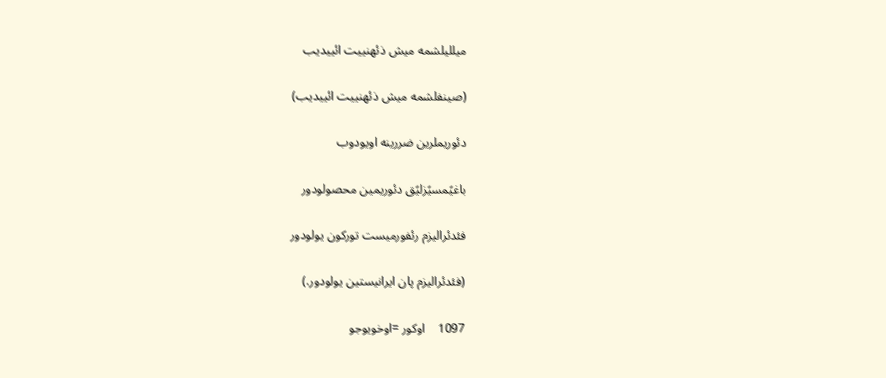ميلليلشمه ميش ذئهنييت ائييديب

(صينفلشمه ميش ذئهنييت ائييديب)

دئوريملرين ضررينه اويودوب

باغيًمسيًزليًق دئوريمين محصولودور

فئدئراليزم رئفورميست تورکون يولودور

(فئدئراليزم پان ايرانيستين يولودور.)

1097    اوکور =اوخويوجو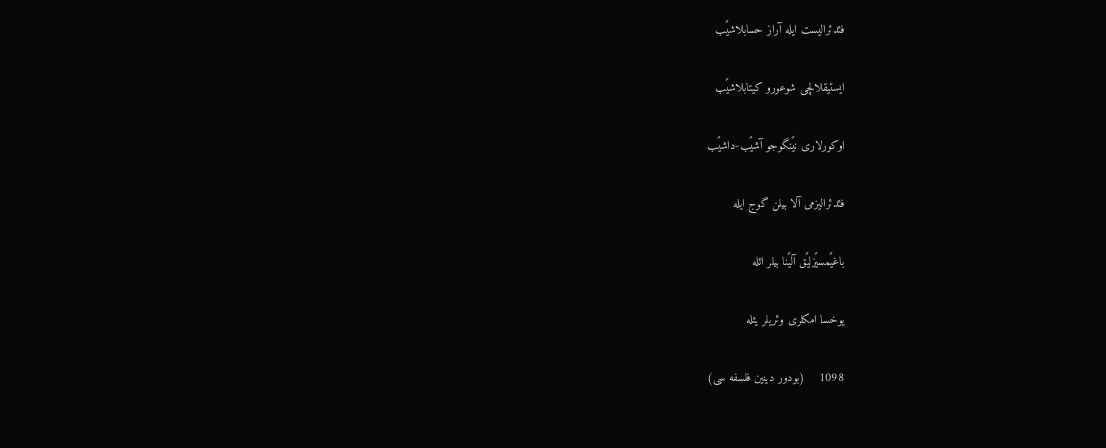فئدئراليست ايله آراز حسابلاشيًب

ايستيقلالچی شوعورو کيتابلاشيًب

اوکورلاری نيًنگوجو آشيًب-داشيًب

فئدئراليزمی آلا بيلن گوج ايله

باغيًمسيًزليًق آليًنا بيلر ائله

يوخسا امکلری وئريلر يئله

1098    (بودور دينين فلسفه سی)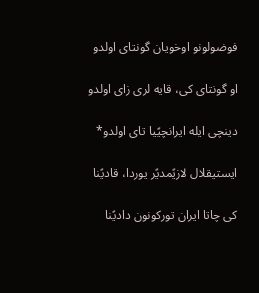فوضولونو اوخويان گونتای اولدو

او گونتای کی، قايه لری زای اولدو

دينچی ايله ايرانچيًيا تای اولدو*

ايستيقلال لازيًمديًر يوردا، قاديًنا

کی چاتا ايران تورکونون داديًنا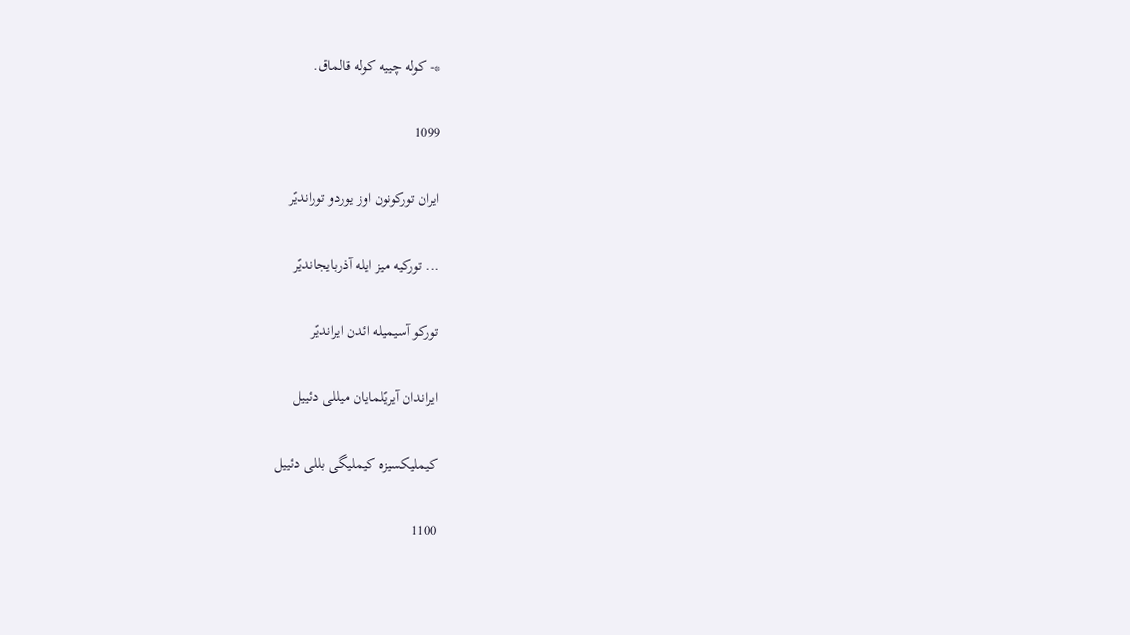*- کوله چييه کوله قالماق.

1099

ايران تورکونون اوز يوردو تورانديًر

... تورکيه ميز ايله آذربايجانديًر

تورکو آسيميله ائدن ايرانديًر

ايراندان آيريًلمايان ميللی دئييل

کيمليکسيزه کيمليگی بللی دئييل

1100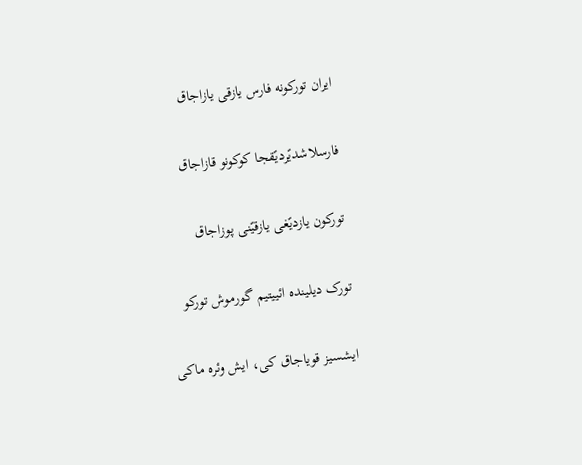ايران تورکونه فارس يازقی يازاجاق

فارسلاشديًرديًقجا کوکونو قازاجاق

تورکون يازديًغی يازقیًنی پوزاجاق

تورک ديلينده ائييتيم گورموش تورکو

ايشسيز قوياجاق کی، ايش وئره ماکی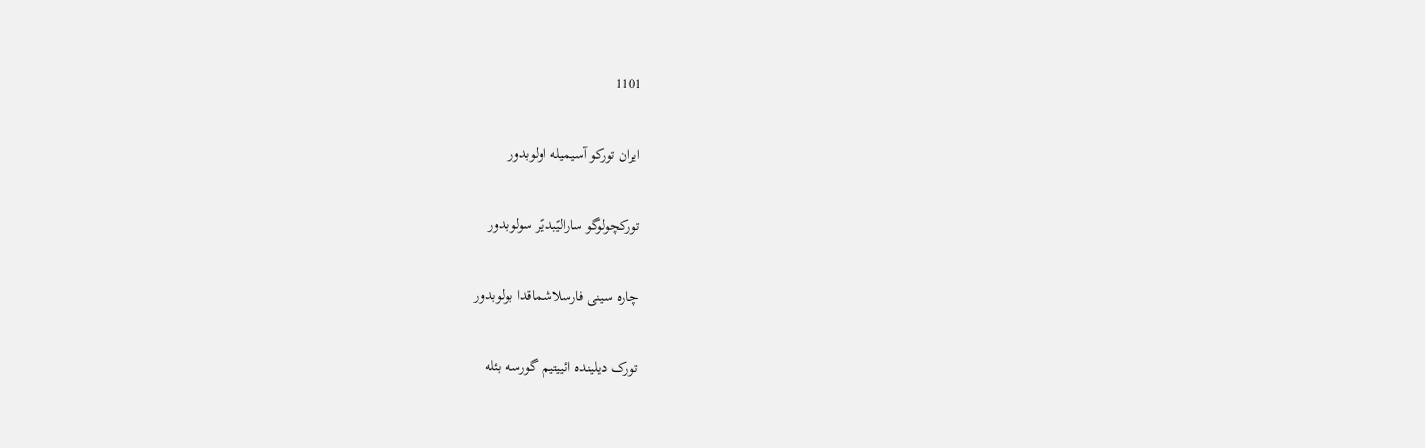1101

ايران تورکو آسيميله اولوبدور

تورکچولوگو ساراليًبديًر سولوبدور

چاره سينی فارسلاشماقدا بولوبدور

تورک ديلينده ائييتيم گورسه بئله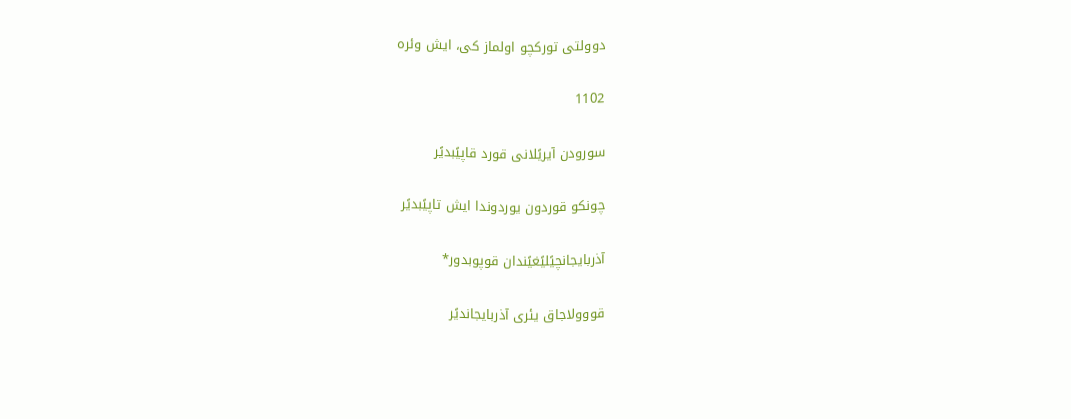دوولتی تورکچو اولماز کی، ايش وئره

1102

سورودن آيريًلانی قورد قاپيًبديًر

چونکو قوردون يوردوندا ايش تاپيًبديًر

آذربايجانچيًليًغيًندان قوپوبدور*

قووولاجاق يئری آذربايجانديًر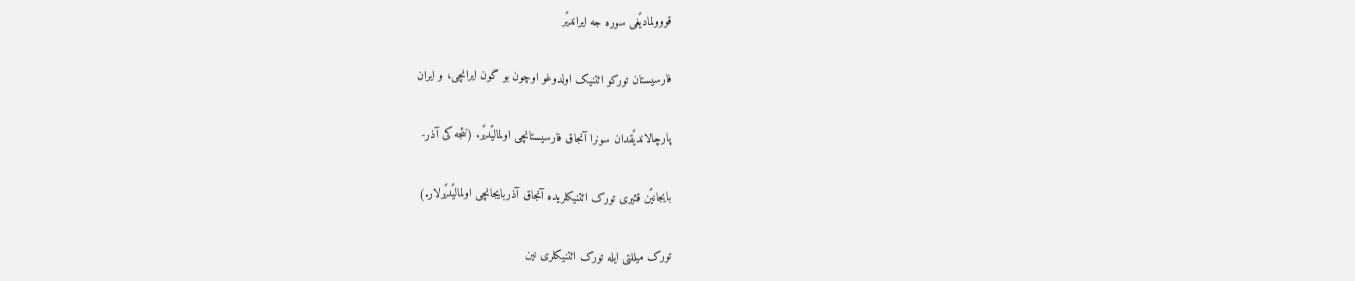قووولماديًغی سوره جه ايرانديًر

فارسيستان تورکو ائتنيک اولدوغو اوچون بو گون ايرانچی، و ايران

پارچالانديًقدان سونرا آنجاق فارسيستانچی اولماليًديًر. (نئجه کی آذر-

بايجانيًن قئيری تورک ائتنيکلریده آنجاق آذربايجانچی اولماليًديًرلار.)

تورک ميللتی ايله تورک ائتنيکلری نين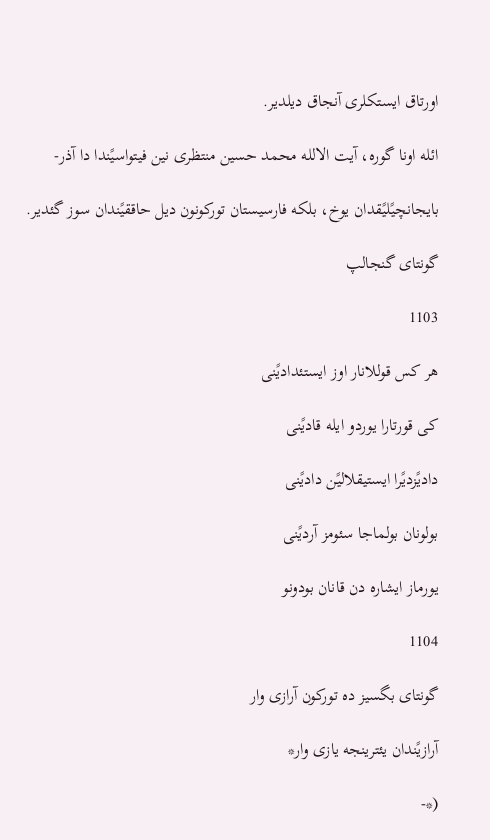اورتاق ايستکلری آنجاق ديلدير.

ائله اونا گوره، آيت الالله محمد حسين منتظری نين فيتواسيًندا دا آذر-

بايجانچيًليًقدان يوخ، بلکه فارسيستان تورکونون ديل حاققيًندان سوز گئدير.

گونتای گنجالپ

1103

هر کس قوللانار اوز ايستئداديًنی

کی قورتارا يوردو ايله قاديًنی

داديًزديًرا ايستيقلاليًن داديًنی

بولونان بولماجا سئومز آرديًنی

يورماز ايشاره دن قانان بودونو

1104

گونتای بگسيز ده تورکون آرازی وار

آرازيًندان يئترينجه يازی وار*

(*-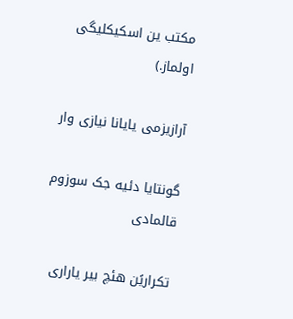مکتب ين اسکيکليگی اولماز.)

آرازيزمی يايانا نيازی وار

گونتايا دئيه جک سوزوم قالمادی

تکراريًن هئچ بير ياراری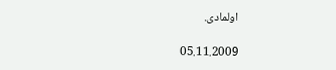اولمادی.

05.11.2009